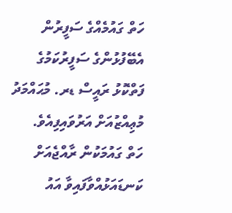ހަތް ގައުމެއްގެ ސަފީރުން އެބޭފުޅުންގެ ސަފީރުކަމުގެ ފަތްކޮޅު ރައީސް ޑރ. މުޙައްމަދު މުޢިއްޒުއަށް އަރުވައިފިއެވެ.
ހަތް ގައުމަކުން ރާއްޖެއަށް ކަނޑައަޅުއްވާފައިވާ އައު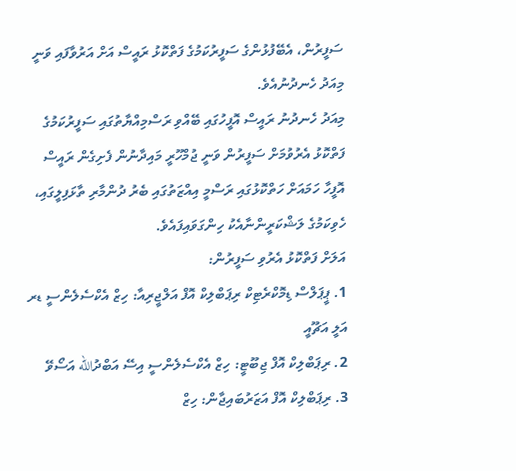ސަފީރުން، އެބޭފުޅުންގެ ސަފީރުކަމުގެ ފަތްކޮޅު ރައީސް އަށް އަރުވާފައި ވަނީ މިއަދު ހެނދުނުއެވެ.
މިއަދު ހެނދުނު ރައީސް އޮފީހުގައި ބޭއްވި ރަސްމިއްޔާތުގައި ސަފީރުކަމުގެ ފަތްކޮޅު އެރުވުމަށް ސަފީރުން ވަނީ ޖުމްހޫރީ މައިދާނުން ފެށިގެން ރައީސް އޮފީހާ ހަމައަށް ހަތްކޮޅުގައި ރަސްމީ އިއްޒަތުގައި ބެރު ދުންމާރި ތާޅަފިލީގައި، ހެވިކަމުގެ ލަޝްކަރީންނާއެކު ހިންގަވައިފައެވެ.
އަލަށް ފަތްކޮޅު އެރުވި ސަފީރުން:
1. ޕީޕަލްސް ޑިމޮކްރެޓިކް ރިޕަބްލިކް އޮފް އަލްޖީރިއާ: ހިޒް އެކްސެލެންސީ ޑރ އަލީ އަޗޫއީ
2. ރިޕަބްލިކް އޮފް ޖިބޫޓީ: ހިޒް އެކްސެލެންސީ އިސޭ އަބްދުالله އަސޯވޭ
3. ރިޕަބްލިކް އޮފް އަޒަރުބައިޖާން: ހިޒް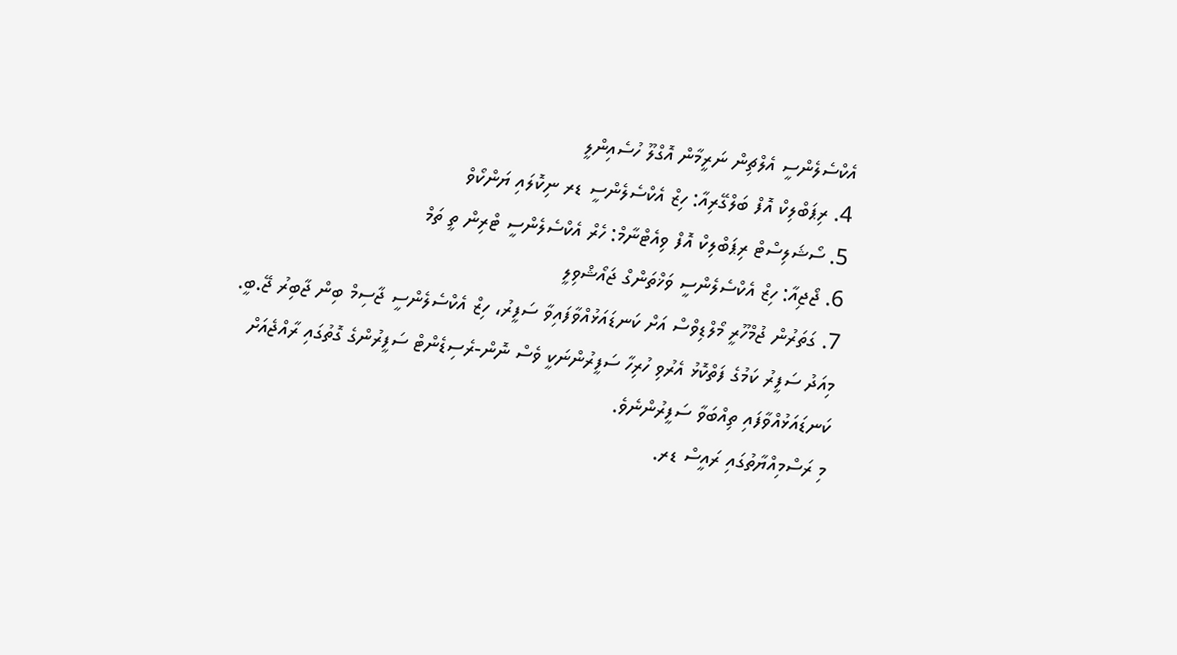އެކްސެލެންސީ އެލްޗިން ނަރީމާން އޮގްލޫ ހުސެއިންލީ
4. ރިޕަބްލިކް އޮފް ބަލްގޭރިއާ: ހިޒް އެކްސެލެންސީ ޑރ ނިކޮލައި ޔަންކޯވް
5. ސޯޝަލިސްޓް ރިޕަބްލިކް އޮފް ވިއެޓްނާމް: ހެރް އެކްސެލެންސީ ޓްރިން ތީ ތަމް
6. ޖޯޖިއާ: ހިޒް އެކްސެލެންސީ ވަޚްތަންގް ޖައޯޝްވިލީ
7. ގަތަރުން ޖުމްހޫރީ މޯލްޑިވްސް އަށް ކަނޑައަޅުއްވާފައިވާ ސަފީރު، ހިޒް އެކްސެލެންސީ ޖާސިމް ބިން ޖާބިރު ޖޭ.ބީ.
މިއަދު ސަފީރު ކަމުގެ ފަތްކޮޅު އެރުވި ހުރިހާ ސަފީރުންނަކީ ވެސް ނޮން-ރެސިޑެންޓް ސަފީރުންގެ ގޮތުގައި ރާއްޖެއަށް ކަނޑައަޅުއްވާފައި ތިއްބަވާ ސަފީރުންނެވެ.
މި ރަސްމިއްޔާތުގައި ރައީސް ޑރ.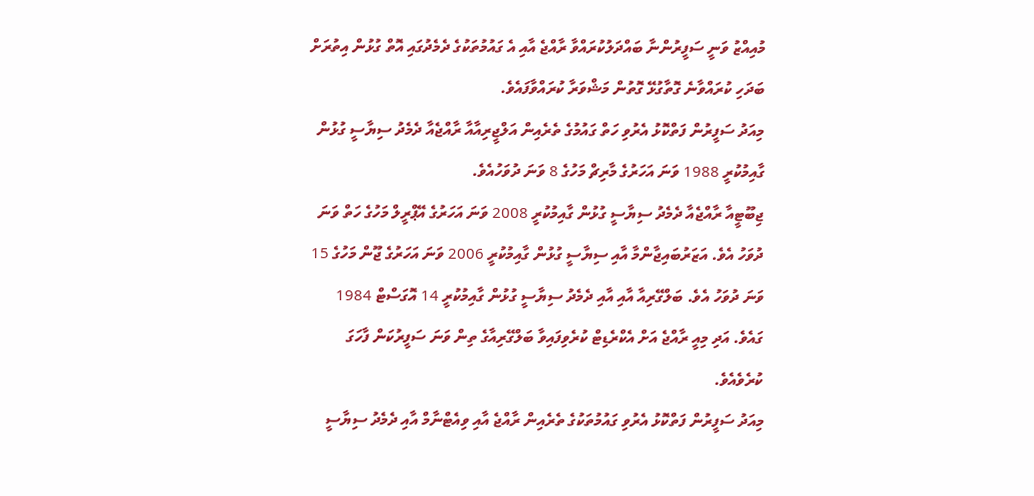މުއިއްޒު ވަނީ ސަފީރުންނާ ބައްދަލުކުރައްވާ ރާއްޖެ އާއި އެ ގައުމުތަކުގެ ދެމެދުގައި އޮތް ގުޅުން އިތުރަށް ބަދަހި ކުރައްވާނެ ގޮތާގުޅޭ ގޮތުން މަޝްވަރާ ކުރައްވާފައެވެ.
މިއަދު ސަފީރުން ފަތްކޮޅު އެރުވި ހަތް ގައުމުގެ ތެރެއިން އަލްޖީރިއާއާ ރާއްޖެއާ ދެމެދު ސިޔާސީ ގުޅުން ގާއިމުކުރީ 1988 ވަނަ އަހަރުގެ މާރިޗް މަހުގެ 8 ވަނަ ދުވަހުއެވެ.
ޖިބޫޓީއާ ރާއްޖެއާ ދެމެދު ސިޔާސީ ގުޅުން ގާއިމުކުރީ 2008 ވަނަ އަހަރުގެ އޭޕްރީލް މަހުގެ ހަތް ވަނަ ދުވަހު އެވެ. އަޒަރުބައިޖާންމާ އާއި ސިޔާސީ ގުޅުން ގާއިމުކުރީ 2006 ވަނަ އަހަރުގެ ޖޫން މަހުގެ 15 ވަނަ ދުވަހު އެވެ. ބަލްގޭރިއާ އާއި އާއި ދެމެދު ސިޔާސީ ގުޅުން ގާއިމުކުރީ 14 އޮގަސްޓް 1984 ގައެވެ. އަދި މިއީ ރާއްޖެ އަށް އެކްރެޑިޓް ކުރެވިފައިވާ ބަލްގޭރިއާގެ ތިން ވަނަ ސަފީރުކަން ފާހަގަ ކުރެވެއެވެ.
މިއަދު ސަފީރުން ފަތްކޮޅު އެރުވި ގައުމުތަކުގެ ތެރެއިން ރާއްޖެ އާއި ވިއެޓްނާމް އާއި ދެމެދު ސިޔާސީ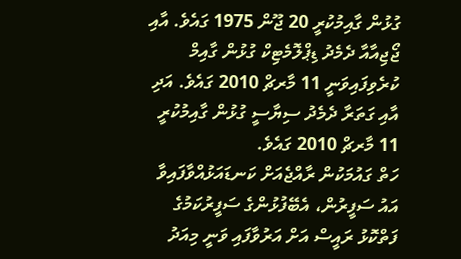ގުޅުން ގާއިމުކުރީ 20 ޖޫން 1975 ގައެވެ. އާއި ޖޯޖިއާއާ ދެމެދު ޑިޕްލޮމެޓިކް ގުޅުން ގާއިމް ކުރެވިފައިވަނީ 11 މާރޗް 2010 ގައެވެ. އަދި އާއި ގަތަރާ ދެމެދު ސިޔާސީ ގުޅުން ގާއިމުކުރީ 11 މާރޗް 2010 ގައެވެ.
ހަތް ގައުމަކުން ރާއްޖެއަށް ކަނޑައަޅުއްވާފައިވާ އައު ސަފީރުން، އެބޭފުޅުންގެ ސަފީރުކަމުގެ ފަތްކޮޅު ރައީސް އަށް އަރުވާފައި ވަނީ މިއަދު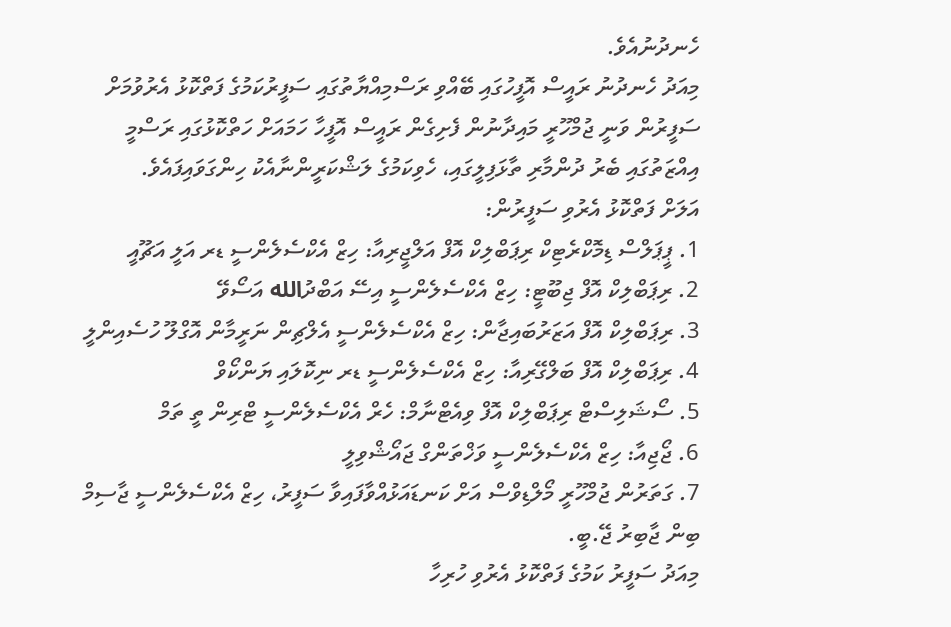ހެނދުނުއެވެ.
މިއަދު ހެނދުނު ރައީސް އޮފީހުގައި ބޭއްވި ރަސްމިއްޔާތުގައި ސަފީރުކަމުގެ ފަތްކޮޅު އެރުވުމަށް ސަފީރުން ވަނީ ޖުމްހޫރީ މައިދާނުން ފެށިގެން ރައީސް އޮފީހާ ހަމައަށް ހަތްކޮޅުގައި ރަސްމީ އިއްޒަތުގައި ބެރު ދުންމާރި ތާޅަފިލީގައި، ހެވިކަމުގެ ލަޝްކަރީންނާއެކު ހިންގަވައިފައެވެ.
އަލަށް ފަތްކޮޅު އެރުވި ސަފީރުން:
1. ޕީޕަލްސް ޑިމޮކްރެޓިކް ރިޕަބްލިކް އޮފް އަލްޖީރިއާ: ހިޒް އެކްސެލެންސީ ޑރ އަލީ އަޗޫއީ
2. ރިޕަބްލިކް އޮފް ޖިބޫޓީ: ހިޒް އެކްސެލެންސީ އިސޭ އަބްދުالله އަސޯވޭ
3. ރިޕަބްލިކް އޮފް އަޒަރުބައިޖާން: ހިޒް އެކްސެލެންސީ އެލްޗިން ނަރީމާން އޮގްލޫ ހުސެއިންލީ
4. ރިޕަބްލިކް އޮފް ބަލްގޭރިއާ: ހިޒް އެކްސެލެންސީ ޑރ ނިކޮލައި ޔަންކޯވް
5. ސޯޝަލިސްޓް ރިޕަބްލިކް އޮފް ވިއެޓްނާމް: ހެރް އެކްސެލެންސީ ޓްރިން ތީ ތަމް
6. ޖޯޖިއާ: ހިޒް އެކްސެލެންސީ ވަޚްތަންގް ޖައޯޝްވިލީ
7. ގަތަރުން ޖުމްހޫރީ މޯލްޑިވްސް އަށް ކަނޑައަޅުއްވާފައިވާ ސަފީރު، ހިޒް އެކްސެލެންސީ ޖާސިމް ބިން ޖާބިރު ޖޭ.ބީ.
މިއަދު ސަފީރު ކަމުގެ ފަތްކޮޅު އެރުވި ހުރިހާ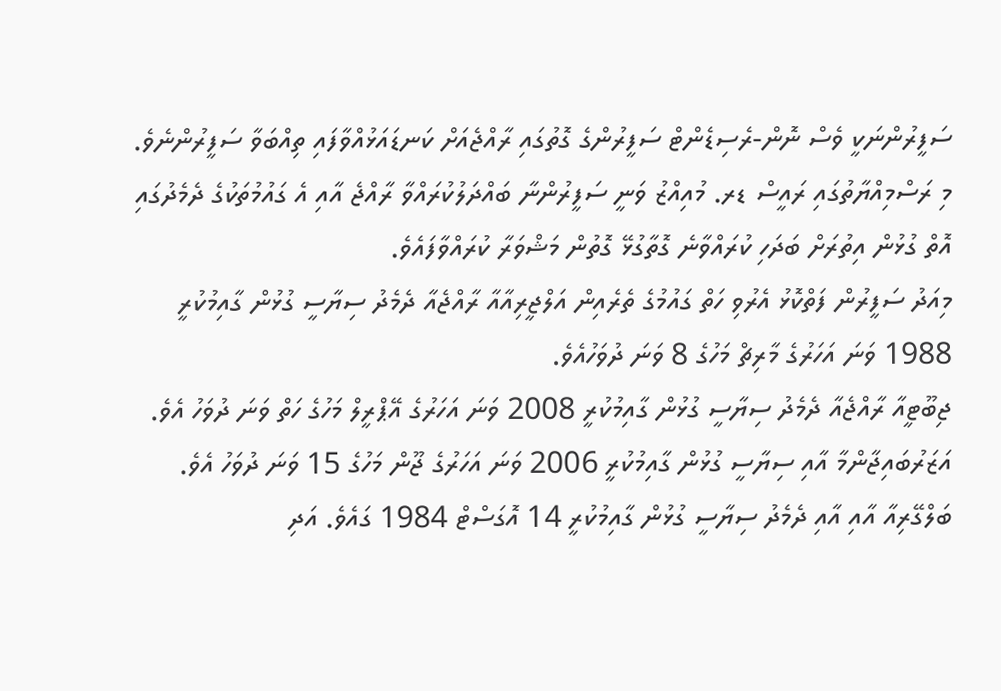ސަފީރުންނަކީ ވެސް ނޮން-ރެސިޑެންޓް ސަފީރުންގެ ގޮތުގައި ރާއްޖެއަށް ކަނޑައަޅުއްވާފައި ތިއްބަވާ ސަފީރުންނެވެ.
މި ރަސްމިއްޔާތުގައި ރައީސް ޑރ. މުއިއްޒު ވަނީ ސަފީރުންނާ ބައްދަލުކުރައްވާ ރާއްޖެ އާއި އެ ގައުމުތަކުގެ ދެމެދުގައި އޮތް ގުޅުން އިތުރަށް ބަދަހި ކުރައްވާނެ ގޮތާގުޅޭ ގޮތުން މަޝްވަރާ ކުރައްވާފައެވެ.
މިއަދު ސަފީރުން ފަތްކޮޅު އެރުވި ހަތް ގައުމުގެ ތެރެއިން އަލްޖީރިއާއާ ރާއްޖެއާ ދެމެދު ސިޔާސީ ގުޅުން ގާއިމުކުރީ 1988 ވަނަ އަހަރުގެ މާރިޗް މަހުގެ 8 ވަނަ ދުވަހުއެވެ.
ޖިބޫޓީއާ ރާއްޖެއާ ދެމެދު ސިޔާސީ ގުޅުން ގާއިމުކުރީ 2008 ވަނަ އަހަރުގެ އޭޕްރީލް މަހުގެ ހަތް ވަނަ ދުވަހު އެވެ. އަޒަރުބައިޖާންމާ އާއި ސިޔާސީ ގުޅުން ގާއިމުކުރީ 2006 ވަނަ އަހަރުގެ ޖޫން މަހުގެ 15 ވަނަ ދުވަހު އެވެ. ބަލްގޭރިއާ އާއި އާއި ދެމެދު ސިޔާސީ ގުޅުން ގާއިމުކުރީ 14 އޮގަސްޓް 1984 ގައެވެ. އަދި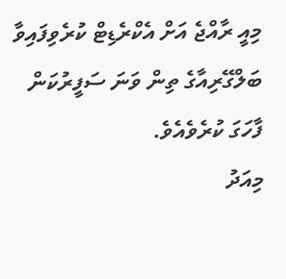މިއީ ރާއްޖެ އަށް އެކްރެޑިޓް ކުރެވިފައިވާ ބަލްގޭރިއާގެ ތިން ވަނަ ސަފީރުކަން ފާހަގަ ކުރެވެއެވެ.
މިއަދު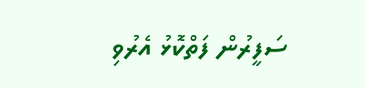ސަފީރުން ފަތްކޮޅު އެރުވި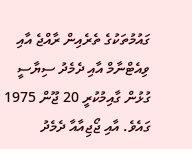ގައުމުތަކުގެ ތެރެއިން ރާއްޖެ އާއި ވިއެޓްނާމް އާއި ދެމެދު ސިޔާސީ ގުޅުން ގާއިމުކުރީ 20 ޖޫން 1975 ގައެވެ. އާއި ޖޯޖިއާއާ ދެމެދު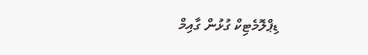ޑިޕްލޮމެޓިކް ގުޅުން ގާއިމް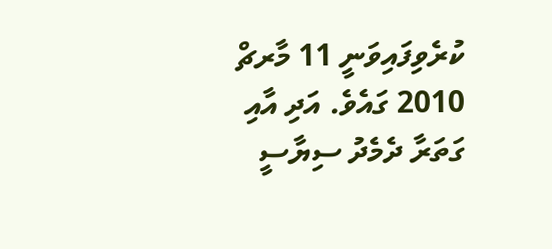ކުރެވިފައިވަނީ 11 މާރޗް 2010 ގައެވެ. އަދި އާއި ގަތަރާ ދެމެދު ސިޔާސީ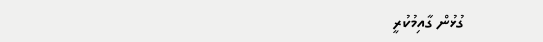ގުޅުން ގާއިމުކުރީ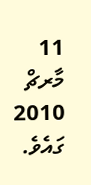11 މާރޗް 2010 ގައެވެ.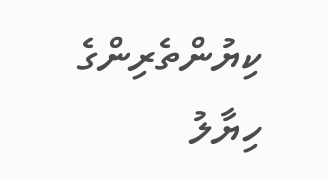ކިޔުންތެރިންގެ ހިޔާލު